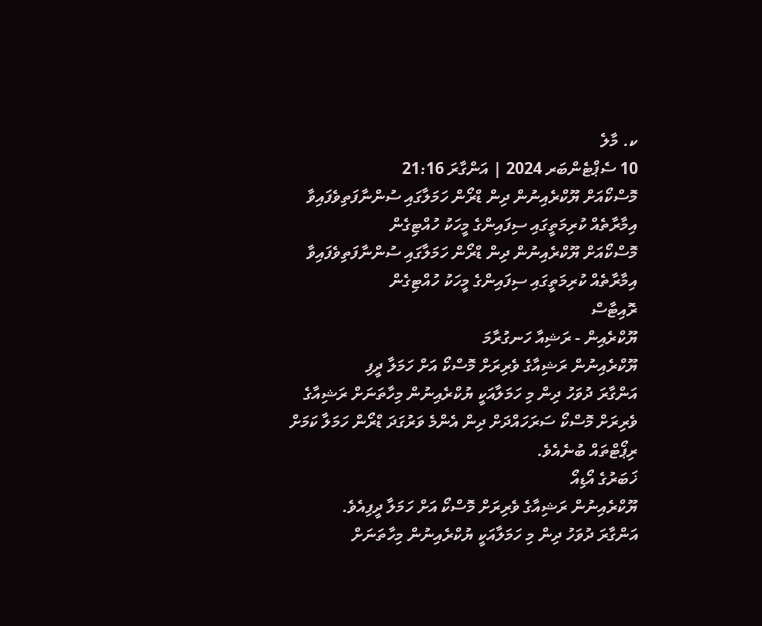ކ. މާލެ
10 ސެޕްޓެންބަރ 2024 | އަންގާރަ 21:16
މޮސްކޯއަށް ޔޫކްރެއިނުން ދިން ޑްރޯން ހަމަލާގައި ސުންނާފަތިވެފައިވާ އިމާރާތެއް ކުރިމަތީގައި ސިފައިންގެ މީހަކު ހުއްޓިގެން
މޮސްކޯއަށް ޔޫކްރެއިނުން ދިން ޑްރޯން ހަމަލާގައި ސުންނާފަތިވެފައިވާ އިމާރާތެއް ކުރިމަތީގައި ސިފައިންގެ މީހަކު ހުއްޓިގެން
ރޮއިޓާސް
ޔޫކްރެއިން - ރަޝިއާ ހަނގުރާމަ
ޔޫކްރެއިނުން ރަޝިއާގެ ވެރިރަށް މޮސްކޯ އަށް ހަމަލާ ދީފި
އަންގާރަ ދުވަހު ދިން މި ހަމަލާއަކީ ޔުކްރެއިނުން މިހާތަނަށް ރަޝިއާގެ ވެރިރަށް މޮސްކޯ ސަރަހައްދަށް ދިން އެންމެ ވަރުގަދަ ޑްރޯން ހަމަލާ ކަމަށް ރިޕޯޓްތައް ބުނެއެވެ.
ޚަބަރުގެ އޯޑިއޯ
ޔޫކްރެއިނުން ރަޝިއާގެ ވެރިރަށް މޮސްކޯ އަށް ހަމަލާ ދީފިއެވެ.
އަންގާރަ ދުވަހު ދިން މި ހަމަލާއަކީ ޔުކްރެއިނުން މިހާތަނަށް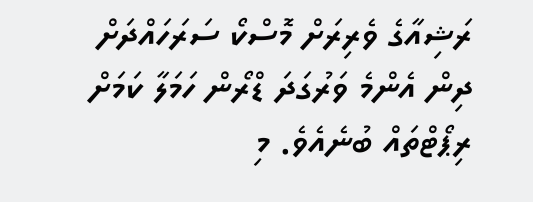ރަޝިއާގެ ވެރިރަށް މޮސްކޯ ސަރަހައްދަށް ދިން އެންމެ ވަރުގަދަ ޑްރޯން ހަމަލާ ކަމަށް ރިޕޯޓްތައް ބުނެއެވެ. މި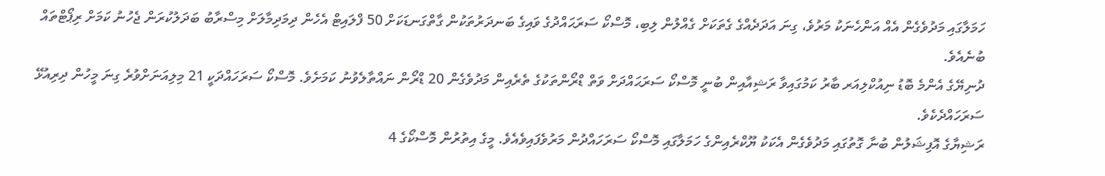ހަމަލާގައި މަދުވެގެން އެއް އަންހެނަކު މަރުވެ، ގިނަ އަދަދެއްގެ ގެތަކަށް ގެއްލުން ލިބި، މޮސްކޯ ސަރަޙައްދުގެ ވައިގެ ބަނދަރުތަކުން ގާތްގަނޑަކަށް 50 ފްލައިޓް އެހެން ދިމަދިމާލަށް މިސްރާބު ބަދަލުކުރަން ޖެހުނު ކަމަށް ރިޕޯޓްތައް ބުނެއެވެ.
ދުނިޔޭގެ އެންމެ ބޮޑު ނިއުކްލިއަރ ބާރު ކަމުގައިވާ ރަޝިއާއިން ބުނީ މޮސްކޯ ސަރަޙައްދަށް ވަތް ޑްރޯންތަކުގެ ތެރެއިން މަދުވެގެން 20 ޑްރޯން ނައްތާލެވުނު ކަމަށެވެ. މޮސްކޯ ސަރަހައްދަކީ 21 މިލިއަނަށްވުރެ ގިނަ މީހުން ދިރިއުޅޭ ސަރަހައްދެކެވެ.
ރަޝިޔާގެ އޮފިޝަލުން ބުނާ ގޮތުގައި މަދުވެގެން އެކަކު ޔޫކްރެއިންގެ ހަމަލާގައި މޮސްކޯ ސަރަހައްދުން މަރުވެފައިވެއެވެ. މީގެ އިތުރުން މޮސްކޯގެ 4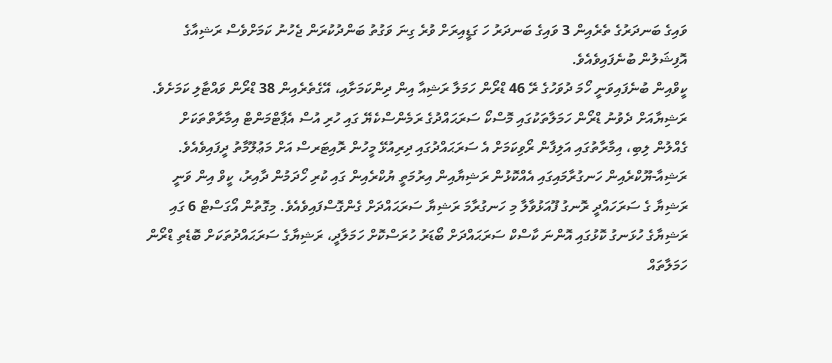ވައިގެ ބަނދަރުގެ ތެރެއިން 3 ވައިގެ ބަނދަރު ހަ ގަޑީއިރަށް ވުރެ ގިނަ ވަގުތު ބަންދުކުރަން ޖެހުނު ކަމަށްވެސް ރަޝިއާގެ އޮފިޝަލުން ބުނެފައިވެއެވެ.
ކީވްއިން ބުނެފައިވަނީ ހޯމަ ދުވަހުގެ ރޭ 46 ޑްރޯން ހަމަލާ ރަޝިއާ އިން ދިންކަމަށާއި، އޭގެތެރެއިން 38 ޑްރޯން ވައްޓާލި ކަމަށެވެ.
ރަޝިޔާއަށް ދެވުނު ޑްރޯން ހަމަލާތަކުގައި މޮސްކޯ ސަރަޙައްދުގެ ރަމެންސްކެޔޭ ގައި ހުރި އުސް އެޕާޓްމަންޓް އިމާރާތްތަކަށް ގެއްލުން ލިބި، އިމާރާތުގައި އަލިފާން ރޯވިކަމަށް އެ ސަރަޙައްދުގައި ދިރިއުޅޭ މީހުން ރޮއިޓަރސް އަށް މަޢުލޫމާތު ދީފައިވެއެވެ.
ރަޝިއާ-ޔޫކްރެއިން ހަނގުރާމައިގައި އެއްކޮޅުން ރަޝިޔާއިން އިރުމަތީ ޔުކްރެއިން ގައި ކުރި ހޯދަމުން ދާއިރު، ކީވް އިން ވަނީ ރަޝިޔާ ގެ ސަރަހައްދީ ރޮނގު ފޫއަޅުވާލާ މި ހަނގުރާމަ ރަޝިޔާ ސަރަޙައްދަށް ގެންގޮސްފައިވެއެވެ. މިގޮތުން އޯގަސްޓް 6 ގައި ރަޝިޔާގެ ހުޅަނގު ކޮޅުގައި އޮންނަ ކާސްކް ސަރަޙައްދަށް ބޯޑަރު ހުރަސްކޮށް ހަމަލާދީ، ރަޝިޔާގެ ސަރަޙައްދުތަކަށް ބޮޑެތި ޑްރޯން ހަމަލާތައް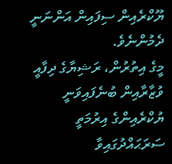ޔޫކްރެއިން ސިފައިން އަންނަނީ ދެމުންނެވެ.
މީގެ އިތުރުން، ރަޝިޔާގެ ދިފާއީ ވުޒާރާއިން ބުނެފައިވަނީ ޔުކްރެއިންގެ އިރުމަތީ ސަރަޙައްދުގައިވާ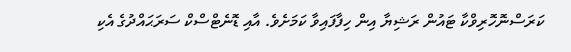ކަރަސްނޮހޮރިވްކާ ޓައުން ރަޝިޔާ އިން ހިފާފައިވާ ކަމަށެވެ. އާއި ޑޮނެޓްސްކް ސަރަޙައްދުގެ އެކި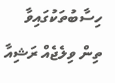ހިސާބުތަކުގައިވާ ތިން ވިލެޖެއް ރަޝިއާ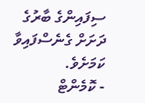ސިފައިންގެ ބާރުގެ ދަށަށް ގެނެސްފައިވާ ކަމަށެވެ.
- ކޮމެންޓް